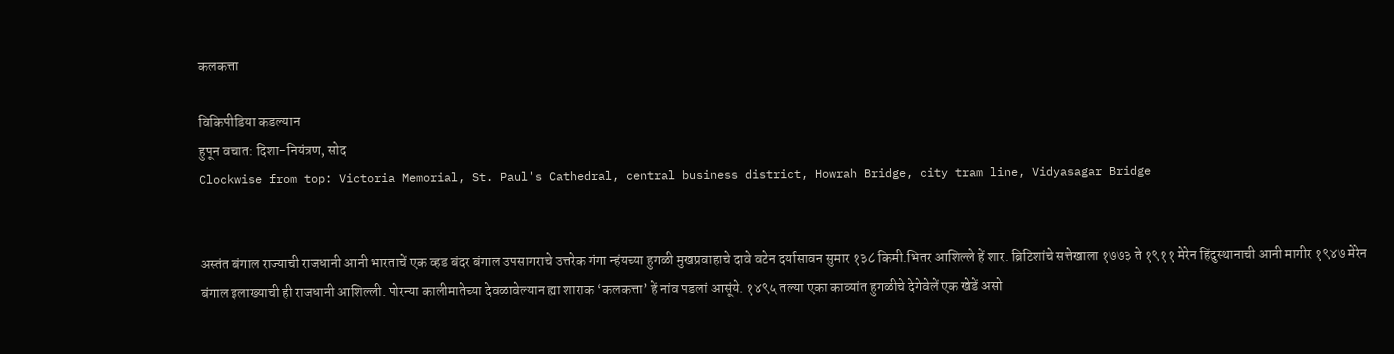कलकत्ता

विकिपीडिया कडल्यान
हुपून वचात: दिशा-नियंत्रण, सोद
Clockwise from top: Victoria Memorial, St. Paul's Cathedral, central business district, Howrah Bridge, city tram line, Vidyasagar Bridge


अस्तंत बंगाल राज्याची राजधानी आनी भारताचें एक व्हड बंदर बंगाल उपसागराचे उत्तरेक गंगा न्हंयच्या हुगळी मुखप्रवाहाचे दावे वटेन दर्यासावन सुमार १३८ किमी.भितर आशिल्ले हें शार. ब्रिटिशांचे सत्तेखाला १७७३ ते १९११ मेरेन हिंदुस्थानाची आनी मागीर १९४७ मेरेन बंगाल इलाख्याची ही राजधानी आशिल्ली. पोरन्या कालीमातेच्या देवळावेल्यान ह्या शाराक ‘कलकत्ता’ हें नांव पडलां आसूंये. १४९५ तल्या एका काव्यांत हुगळीचे देगेवेलें एक खेडें असो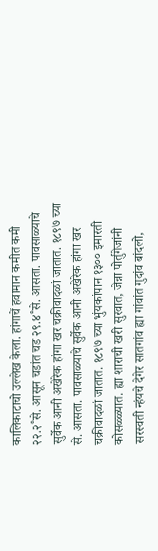कालिकाटाचो उल्लेख केला. हांगाचें हवामान कमीत कमी २२.२˚से. आसून चडांत चड २९.४˚से. आसता. पावसाळ्याचे सुर्वेक आनी अखेरेक हांगा खर चक्रीवादळां जातात. १८९७ च्या से. आसता. पावसाळ्याचे सुर्वेक आनी अखेरेक हांगा खर चक्रीवादळां जातात. १८९७ च्या भुंयकांपान १३०० इमारती कोसळ्ळ्यात. ह्या शाराची खरी सुरवात, जेन्ना पोर्तुगेजांनी सरस्वती न्हंयचे देगेर सातगांव ह्या गांवांत गुदांव बांदलो,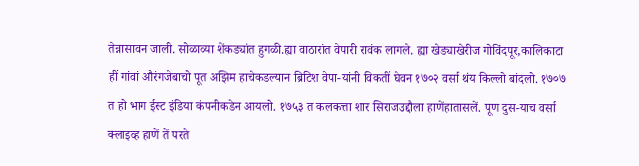तेन्नासावन जाली. सोळाव्या शेंकड्यांत हुगळी.ह्या वाठारांत वेपारी रावंक लागले. ह्या खेड्याखेरीज गोविंदपूर,कालिकाटा हीं गांवां औरंगजेबाचो पूत अझिम हाचेकडल्यान ब्रिटिश वेपा-यांनी विकतीं घेवन १७०२ वर्सा थंय किल्लो बांदलो. १७०७ त हो भाग ईस्ट इंडिया कंपनीकडेन आयलो. १७५३ त कलकत्ता शार सिराजउद्दौला हाणेंहातासलें. पूण दुस-याच वर्सा क्लाइव्ह हाणें तें परते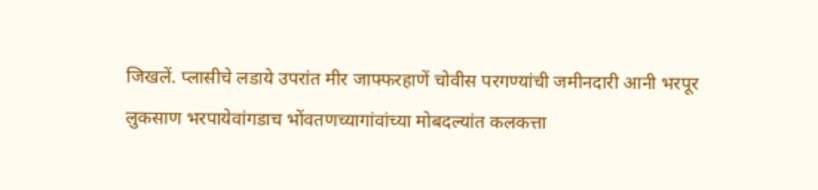जिखलें. प्लासीचे लडाये उपरांत मीर जाफ्फरहाणें चोवीस परगण्यांची जमीनदारी आनी भरपूर लुकसाण भरपायेवांगडाच भोंवतणच्यागांवांच्या मोबदल्यांत कलकत्ता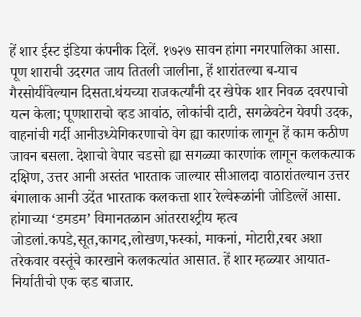हें शार ईस्ट इंडिया कंपनीक दिलें. १७२७ सावन हांगा नगरपालिका आसा. पूण शाराची उदरगत जाय तितली जालीना, हें शारांतल्या ब-याच गैरसोयींवेल्यान दिसता.थंयच्या राजकर्त्यांनी दर खेपेक शार निवळ दवरपाचो यत्न केला; पूणशाराचो व्हड आवांठ, लोकांची दाटी, सगळेवटेन येवपी उदक, वाहनांची गर्दी आनीउध्येगिकरणाचो वेग ह्या कारणांक लागून हें काम कठीण जावन बसला. देशाचो वेपार चडसो ह्या सगळ्या कारणांक लागून कलकत्याक दक्षिण, उत्तर आनी अस्तंत भारताक जाल्यार सीआलदा वाठारांतल्यान उत्तर बंगालाक आनी उदेंत भारताक कलकत्ता शार रेल्वेरूळांनी जोडिल्लें आसा. हांगाच्या ‘डमडम’ विमानतळान आंतरराश्ट्रीय म्हत्व जोडलां.कपडे,सूत,कागद,लोखण,फस्कां, माकनां, मोटारी,रबर अशा तरेकवार वस्तूंचे कारखाने कलकत्यांत आसात. हें शार म्हळ्यार आयात-निर्यातीचो एक व्हड बाजार.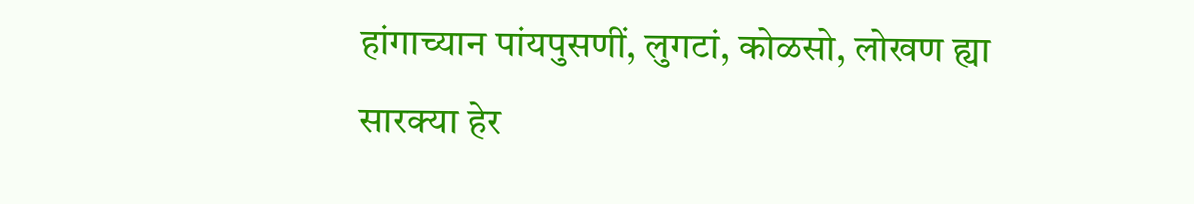हांगाच्यान पांयपुसणीं, लुगटां, कोळसो, लोखण ह्या सारक्या हेर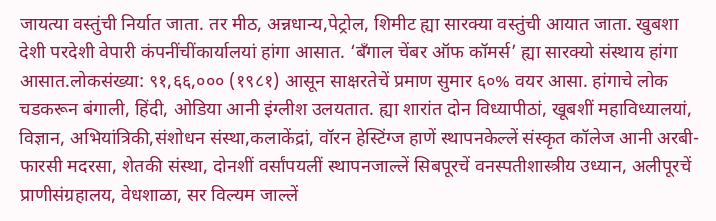जायत्या वस्तुंची निर्यात जाता. तर मीठ, अन्नधान्य,पेट्रोल, शिमीट ह्या सारक्या वस्तुंची आयात जाता. खुबशा देशी परदेशी वेपारी कंपनींचींकार्यालयां हांगा आसात. ‘बॅंगाल चेंबर ऑफ कॉमर्स’ ह्या सारक्यो संस्थाय हांगा आसात.लोकसंख्या: ९१,६६,००० (१९८१) आसून साक्षरतेचें प्रमाण सुमार ६०% वयर आसा. हांगाचे लोक चडकरून बंगाली, हिंदी, ओडिया आनी इंग्लीश उलयतात. ह्या शारांत दोन विध्यापीठां, खूबशीं महाविध्यालयां, विज्ञान, अभियांत्रिकी,संशोधन संस्था,कलाकेंद्रां, वॉरन हेस्टिंग्ज हाणें स्थापनकेल्लें संस्कृत कॉलेज आनी अरबी-फारसी मदरसा, शेतकी संस्था, दोनशीं वर्सांपयलीं स्थापनजाल्लें सिबपूरचें वनस्पतीशास्त्रीय उध्यान, अलीपूरचें प्राणीसंग्रहालय, वेधशाळा, सर विल्यम जाल्लें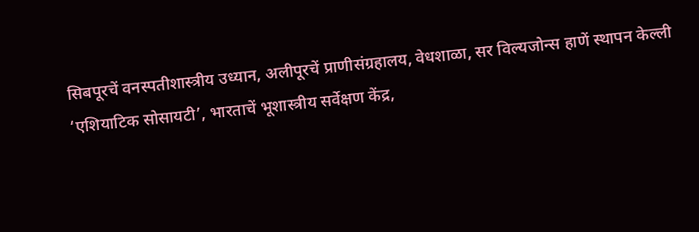सिबपूरचें वनस्पतीशास्त्रीय उध्यान, अलीपूरचें प्राणीसंग्रहालय, वेधशाळा, सर विल्यजोन्स हाणें स्थापन केल्ली ‘एशियाटिक सोसायटी’, भारताचें भूशास्त्रीय सर्वेक्षण केंद्र,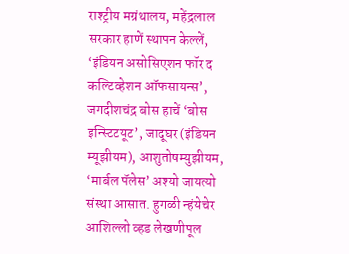राश्ट्रीय मग्रंथालय, महेंद्रलाल सरकार हाणें स्थापन केल्लें, ‘इंडियन असोसिएशन फॉर द कल्टिव्हेशन ऑफसायन्स’, जगदीशचंद्र बोस हाचें ‘बोस इन्स्टिटयूट’, जादूघर (इंडियन म्यूझीयम), आशुतोषम्युझीयम, ‘मार्बल पॅलेस’ अश्यो जायत्यो संस्था आसात. हुगळी न्हंयेचेर आशिल्लो व्हड लेखणीपूल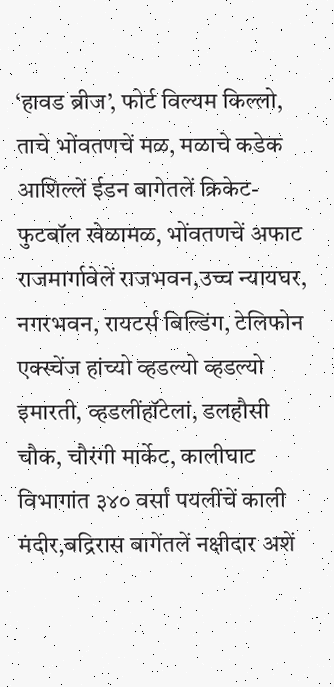‘हावड ब्रीज’, फोर्ट विल्यम किल्लो, ताचे भोंवतणचें मळ, मळाचे कडेक आशिल्लें ईडन बागेतलें क्रिकेट-फुटबॉल खेळामळ, भोंवतणचें अफाट राजमार्गावेलें राजभवन,उच्च न्यायघर, नगरभवन, रायटर्स बिल्डिंग, टेलिफोन एक्स्चेंज हांच्यो व्हडल्यो व्हडल्यो इमारती, व्हडलींहॉटेलां, डलहौसी चौक, चौरंगी मार्केट, कालीघाट विभागांत ३४० वर्सां पयलींचें काली मंदीर,बद्रिरास बागेंतलें नक्षीदार अशें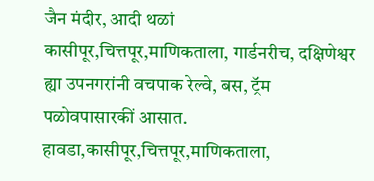जैन मंदीर, आदी थळां कासीपूर,चित्तपूर,माणिकताला, गार्डनरीच, दक्षिणेश्वर ह्या उपनगरांनी वचपाक रेल्वे, बस, ट्रॅम पळोवपासारकीं आसात. हावडा,कासीपूर,चित्तपूर,माणिकताला,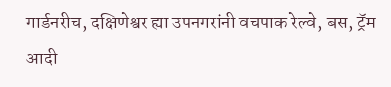गार्डनरीच, दक्षिणेश्वर ह्या उपनगरांनी वचपाक रेल्वे, बस, ट्रॅम आदी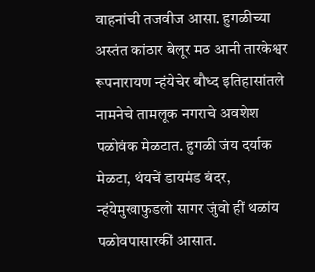वाहनांची तजवीज आसा. हुगळीच्या अस्तंत कांठार बेलूर मठ आनी तारकेश्वर रूपनारायण न्हंयेचेर बौध्द इतिहासांतले नामनेचे तामलूक नगराचे अवशेश पळोवंक मेळटात. हुगळी जंय दर्याक मेळटा, थंयचें डायमंड बंदर, न्हंयेमुखाफुडलो सागर जुंवो हीं थळांय पळोवपासारकीं आसात.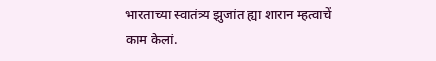भारताच्या स्वातंत्र्य झुजांत ह्या शारान म्हत्वाचें काम केलां.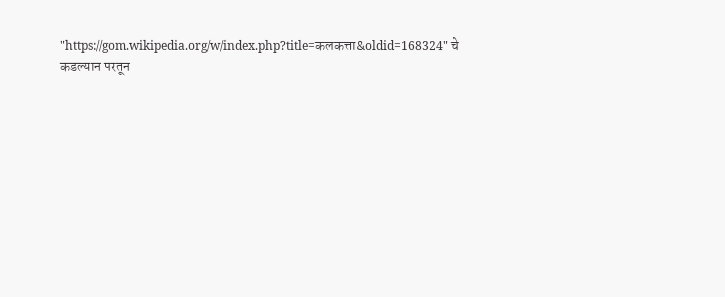"https://gom.wikipedia.org/w/index.php?title=कलकत्ता&oldid=168324" चे कडल्यान परतून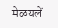मेळयलें